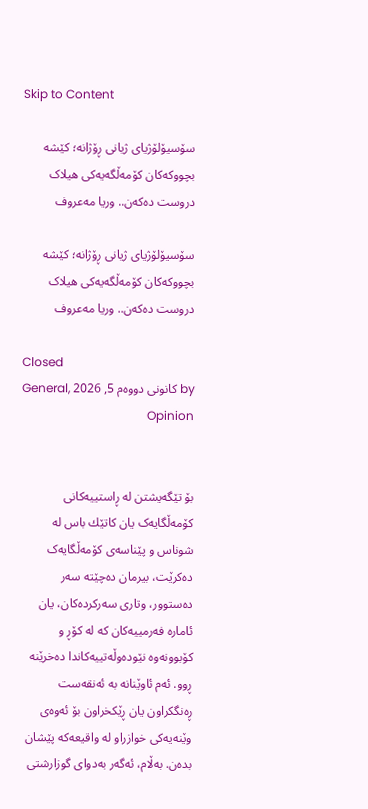Skip to Content

سۆسیۆلۆژیای ژیانی ڕۆژانە؛ کێشە بچووکەکان کۆمەڵگەیەکی هیلاک دروست دەکەن.. وریا مەعروف

سۆسیۆلۆژیای ژیانی ڕۆژانە؛ کێشە بچووکەکان کۆمەڵگەیەکی هیلاک دروست دەکەن.. وریا مەعروف

Closed
by كانونی دووه‌م 5, 2026 General, Opinion


بۆ تێگەیشتن لە ڕاستییەکانی کۆمەڵگایەک یان کاتێك باس لە شوناس و پێناسەی کۆمەڵگایەک دەکرێت، بیرمان دەچێتە سەر دەستوور، وتاری سەرکردەکان، یان ئامارە فەرمییەکان کە لە کۆڕ و کۆبوونەوە نێودەوڵەتییەکاندا دەخرێنە ڕوو. ئەم ئاوێنانە بە ئەنقەست ڕەنگکراون یان ڕێکخراون بۆ ئەوەی وێنەیەکی خوازراو لە واقیعەکە پێشان بدەن. بەڵام، ئەگەر بەدوای گوزارشتی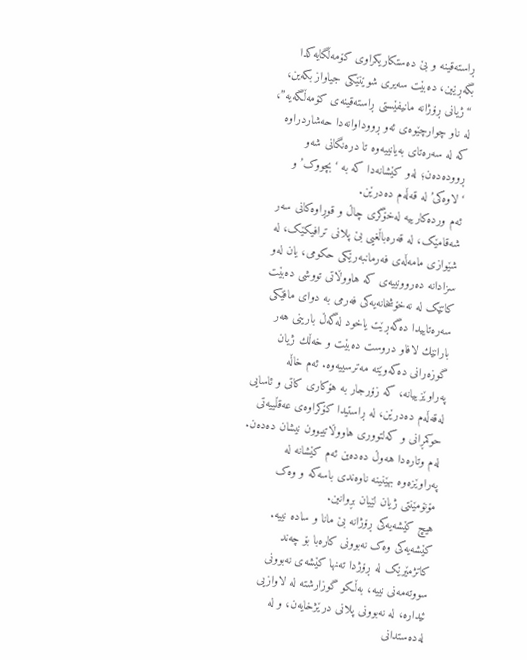ڕاستەقینە و بێ دەستکاریکراوی کۆمەڵگایەکدا بگەڕێین، دەبێت سەیری شوێنێکی جیاواز بکەین، “ژیانی ڕۆژانە مانیفێستی ڕاستەقینەی کۆمەڵگەیە”، لە ناو چوارچێوەی ئەو ڕووداوانەدا حەشاردراوە کە لە سەرەتای بەیانییەوە تا درەنگانی شەو ڕوودەدەن؛ لەو کێشانەدا کە بە ‘بچووک’ و ‘لاوەکی’ لە قەڵەم دەدرێن.
ئەم وردەکارییە لەخۆگری چاڵ و قوڕاوەکانی سەر شەقامێک، لە قەرەباڵغیی بێ پلانی ترافیکێک، لە شێوازی مامەڵەی فەرمانبەرێکی حکومی، یان لەو سزادانە دەروونییەی کە هاووڵاتی تووشی دەبێت کاتێک لە نەخۆشخانەیەکی فەرمی بە دوای مافێکی سەرەتاییدا دەگەڕێت یاخود لەگەڵ بارینی هەر بارانێك لافاو دروست دەبێت و خەڵك ژیان گوزەرانی دەكەوێتە مەترسییەوە. ئەم خاڵە پەراوێزییانە، کە زۆرجار بە هۆکاری کاتی و ئاسایی لەقەڵەم دەدرێن، لە ڕاستیدا کۆکراوەی عەقڵییەتی حوکمڕانی و کەلتووری هاووڵاتیبوون نیشان دەدەن. لەم وتارەدا هەوڵ دەدەین ئەم کێشانە لە پەراوێزەوە بهێنینە ناوەندی باسەکە و وەک مۆنۆمێنتی ژیان لێیان بڕوانین.
هیچ کێشەیەکی ڕۆژانە بێ‌ مانا و سادە نییە. کێشەیەکی وەک نەبوونی کارەبا بۆ چەند کاتژمێرێک لە ڕۆژدا تەنها کێشەی نەبوونی سووتەمەنی نییە، بەڵکو گوزارشتە لە لاوازیی ئیدارە، لە نەبوونی پلانی درێژخایەن، و لە لەدەستدانی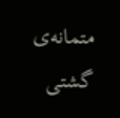متمانەی گشتی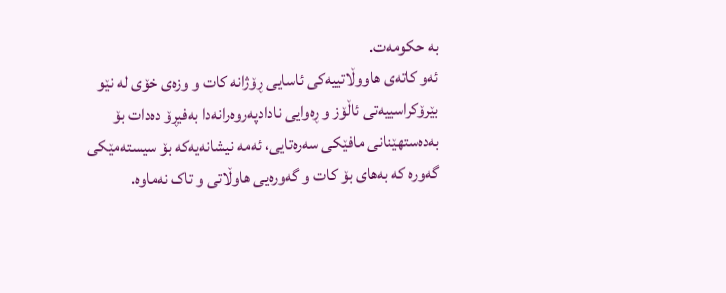بە حکومەت.
ئەو کاتەی هاووڵاتییەکی ئاسایی ڕۆژانە کات و وزەی خۆی لە نێو بێرۆکراسییەتی ئاڵۆز و ڕەوایی نادادپەروەرانەدا بەفیڕۆ دەدات بۆ بەدەستهێنانی مافێکی سەرەتایی، ئەمە نیشانەیەکە بۆ سیستەمێکی گەورە کە بەهای بۆ کات و گەورەیی هاوڵاتی و تاک نەماوە.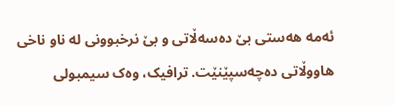ئەمە هەستی بێ دەسەڵاتی و بێ نرخبوونی لە ناو ناخی هاووڵاتی دەچەسپێنێت. ترافیک، وەک سیمبولی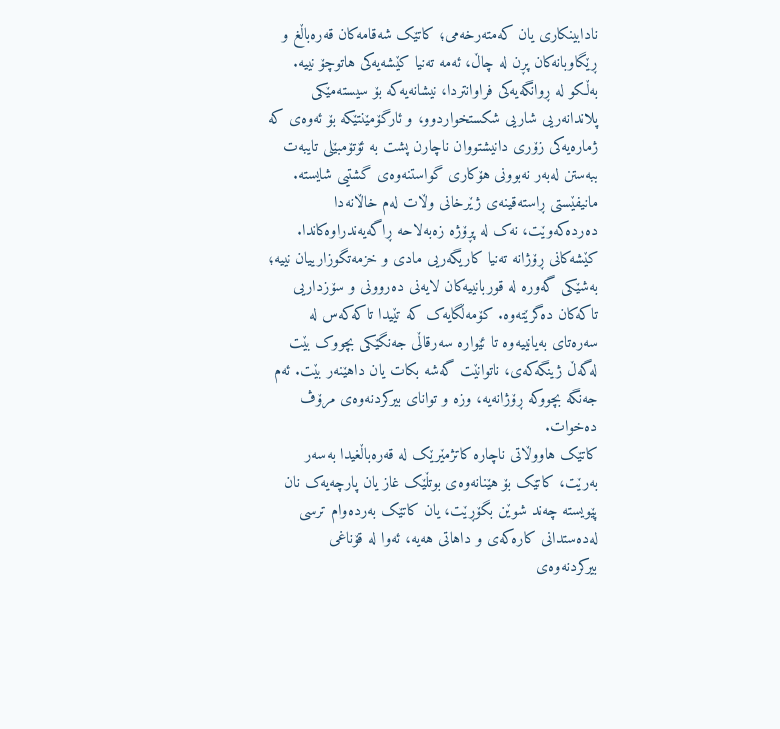نادابینکاری یان كەمتەرخەمی؛ کاتێک شەقامەکان قەرەباڵغ و ڕێگاوبانەکان پڕن لە چاڵ، ئەمە تەنیا کێشەیەکی هاتوچۆ نییە. بەڵکو لە ڕوانگەیەکی فراوانتردا، نیشانەیەکە بۆ سیستەمێکی پلاندانەریی شاریی شکستخواردوو، و ئارگۆمێنتێکە بۆ ئەوەی کە ژمارەیەکی زۆری دانیشتووان ناچارن پشت بە ئۆتۆمبێلی تایبەت ببەستن لەبەر نەبوونی هۆکاری گواستنەوەی گشتیی شایستە. مانیفێستی ڕاستەقینەی ژێرخانی وڵات لەم خاڵانەدا دەردەکەوێت، نەک لە پڕۆژە زەبەلاحە ڕاگەیەندراوەکاندا.
کێشەکانی ڕۆژانە تەنیا کاریگەریی مادی و خزمەتگوزارییان نییە؛ بەشێکی گەورە لە قوربانییەکان لایەنی دەروونی و سۆزداریی تاکەکان دەگرێتەوە. کۆمەڵگایەک کە تێیدا تاکەکەس لە سەرەتای بەیانییەوە تا ئێوارە سەرقاڵی جەنگێکی بچووک بێت لەگەڵ ژینگەکەی، ناتوانێت گەشە بکات یان داهێنەر بێت. ئەم جەنگە بچووکە ڕۆژانەیە، وزە و توانای بیرکردنەوەی مرۆڤ دەخوات.
کاتێک هاووڵاتی ناچارە کاتژمێرێک لە قەرەباڵغیدا بەسەر بەرێت، کاتێک بۆ هێنانەوەی بوتڵێک غاز یان پارچەیەک نان پێویستە چەند شوێن بگۆڕێت، یان کاتێک بەردەوام ترسی لەدەستدانی کارەکەی و داهاتی هەیە، ئەوا لە قۆناغی بیرکردنەوەی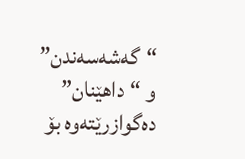“گەشەسەندن” و “داهێنان” دەگوازرێتەوە بۆ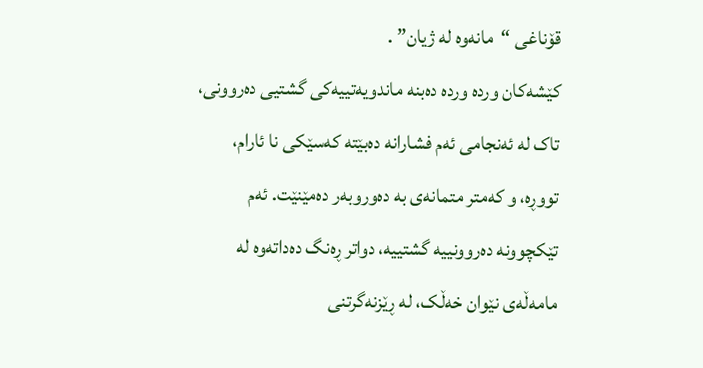قۆناغی “مانەوە لە ژیان” .
کێشەکان وردە وردە دەبنە ماندویەتییەکی گشتیی دەروونی، تاک لە ئەنجامی ئەم فشارانە دەبێتە کەسێکی نا ئارام، تووڕە، و کەمتر متمانەی بە دەوروبەر دەمێنێت. ئەم تێکچوونە دەروونییە گشتییە، دواتر ڕەنگ دەداتەوە لە مامەڵەی نێوان خەڵک، لە ڕێزنەگرتنی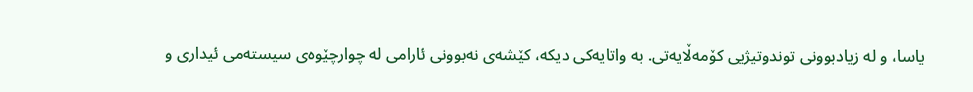یاسا، و لە زیادبوونی توندوتیژیی کۆمەڵایەتی. بە واتایەکی دیکە، کێشەی نەبوونی ئارامی لە چوارچێوەی سیستەمی ئیداری و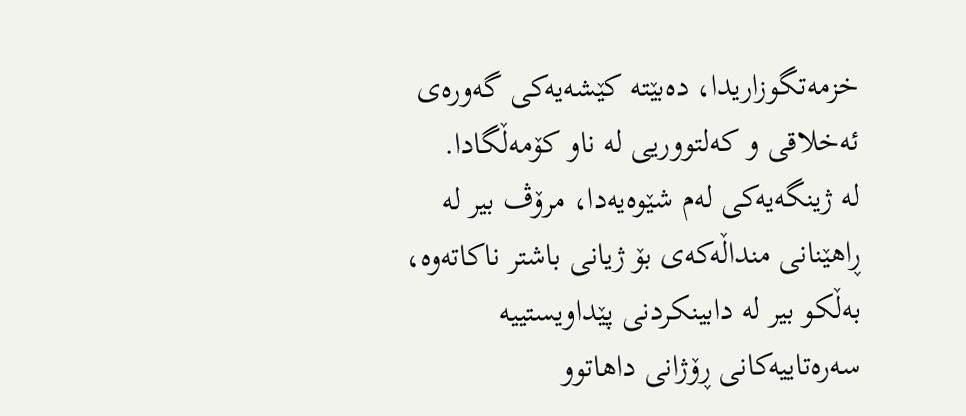خزمەتگوزاریدا، دەبێتە کێشەیەکی گەورەی ئەخلاقی و کەلتووریی لە ناو کۆمەڵگادا.
لە ژینگەیەکی لەم شێوەیەدا، مرۆڤ بیر لە ڕاهێنانی منداڵەکەی بۆ ژیانی باشتر ناکاتەوە، بەڵکو بیر لە دابینکردنی پێداویستییە سەرەتاییەکانی ڕۆژانی داهاتوو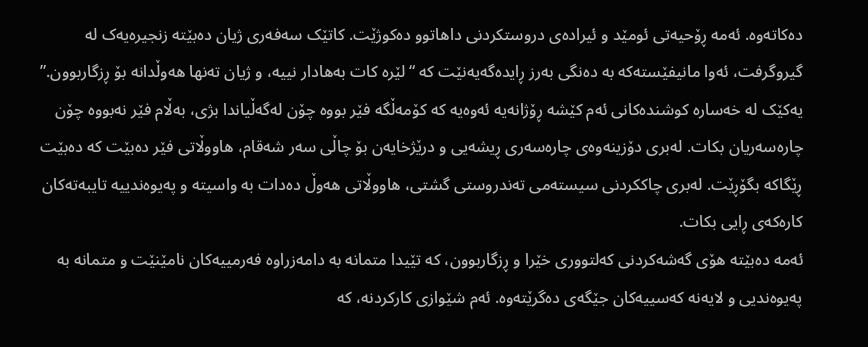دەکاتەوە. ئەمە ڕۆحیەتی ئومێد و ئیرادەی دروستکردنی داهاتوو دەکوژێت. کاتێک سەفەری ژیان دەبێتە زنجیرەیەک لە گیروگرفت، ئەوا مانیفێستەکە بە دەنگی بەرز ڕایدەگەیەنێت کە “لێرە کات بەهادار نییە، و ژیان تەنها هەوڵدانە بۆ ڕزگاربوون.”
یەکێک لە خەسارە کوشندەکانی ئەم کێشە ڕۆژانەیە ئەوەیە کە کۆمەڵگە فێر بووە چۆن لەگەڵیاندا بژی، بەڵام فێر نەبووە چۆن چارەسەریان بکات. لەبری دۆزینەوەی چارەسەری ڕیشەیی و درێژخایەن بۆ چاڵی سەر شەقام، هاووڵاتی فێر دەبێت کە دەبێت ڕێگاکە بگۆڕێت. لەبری چاککردنی سیستەمی تەندروستی گشتی، هاووڵاتی هەوڵ دەدات بە واسیتە و پەیوەندییە تایبەتەکان کارەکەی ڕایی بکات.
ئەمە دەبێتە هۆی گەشەکردنی کەلتووری خێرا و ڕزگاربوون، کە تێیدا متمانە بە دامەزراوە فەرمییەکان نامێنێت و متمانە بە پەیوەندیی و لایەنە كەسییەكان جێگەی دەگرێتەوە. ئەم شێوازی کارکردنە، کە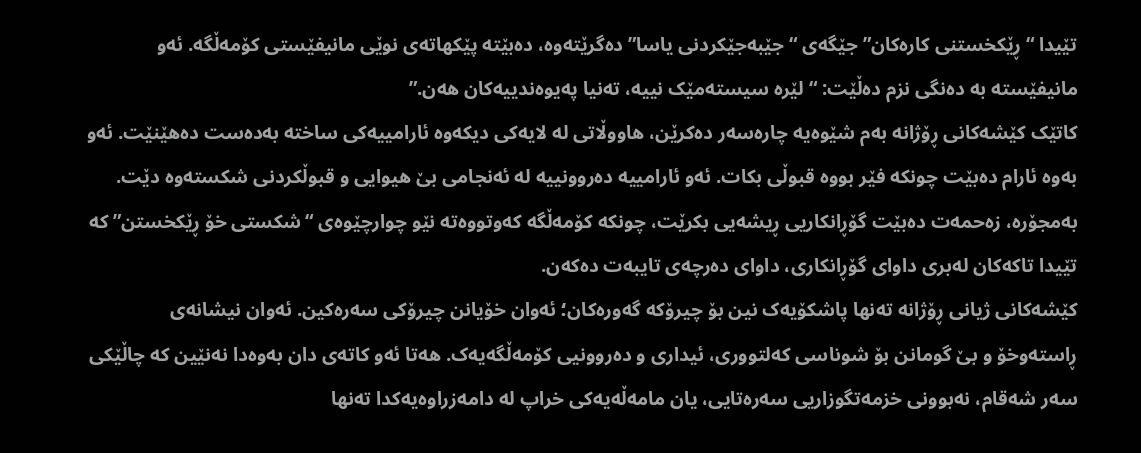تێیدا “ڕێکخستنی کارەکان” جێگەی “جێبەجێکردنی یاسا” دەگرێتەوە، دەبێتە پێکهاتەی نوێی مانیفێستی کۆمەڵگە. ئەو مانیفێستە بە دەنگی نزم دەڵێت: “لێرە سیستەمێک نییە، تەنیا پەیوەندییەکان هەن.”
کاتێک کێشەکانی ڕۆژانە بەم شێوەیە چارەسەر دەکرێن، هاووڵاتی لە لایەکی دیکەوە ئارامییەکی ساختە بەدەست دەهێنێت. ئەو بەوە ئارام دەبێت چونکە فێر بووە قبوڵی بکات. ئەو ئارامییە دەروونییە لە ئەنجامی بێ هیوایی و قبوڵکردنی شکستەوە دێت. بەمجۆرە، زەحمەت دەبێت گۆڕانکاریی ڕیشەیی بکرێت، چونکە کۆمەڵگە کەوتووەتە نێو چوارچێوەی “شکستی خۆ ڕێکخستن” کە تێیدا تاکەکان لەبری داوای گۆڕانکاری، داوای دەرچەی تایبەت دەکەن.
کێشەکانی ژیانی ڕۆژانە تەنها پاشکۆیەک نین بۆ چیرۆکە گەورەکان؛ ئەوان خۆیانن چیرۆکی سەرەکین. ئەوان نیشانەی ڕاستەوخۆ و بێ گومانن بۆ شوناسی کەلتووری، ئیداری و دەروونیی کۆمەڵگەیەک. هەتا ئەو کاتەی دان بەوەدا نەنێین کە چاڵێکی سەر شەقام، نەبوونی خزمەتگوزاریی سەرەتایی، یان مامەڵەیەکی خراپ لە دامەزراوەیەکدا تەنها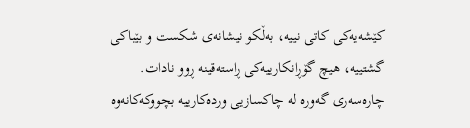کێشەیەکی کاتی نییە، بەڵکو نیشانەی شکست و بێباکی گشتییە، هیچ گۆڕانکارییەکی ڕاستەقینە ڕوو نادات.
چارەسەری گەورە لە چاکسازیی وردەکارییە بچووکەکانەوە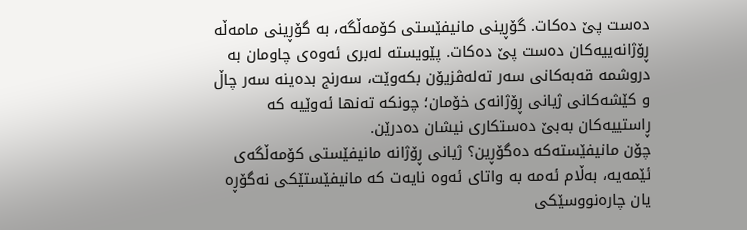دەست پێ دەکات. گۆڕینی مانیفێستی کۆمەڵگە، بە گۆڕینی مامەڵە ڕۆژانەییەکان دەست پێ دەکات. پێویستە لەبری ئەوەی چاومان بە دروشمە قەبەکانی سەر تەلەڤزیۆن بکەوێت، سەرنج بدەینە سەر چاڵ و کێشەکانی ژیانی ڕۆژانەی خۆمان؛ چونکە تەنها ئەوێیە کە ڕاستییەکان بەبێ دەستکاری نیشان دەدرێن.
چۆن مانیفێستەکە دەگۆڕین؟ ژیانی ڕۆژانە مانیفێستی کۆمەڵگەی ئێمەیە، بەڵام ئەمە بە واتای ئەوە نایەت کە مانیفێستێکی نەگۆڕە یان چارەنووسێکی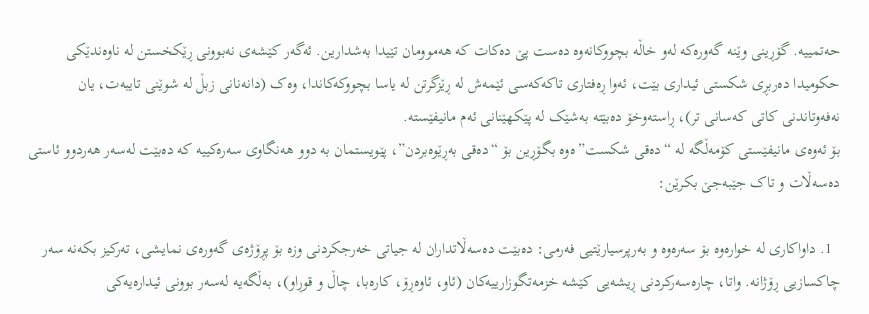حەتمییە. گۆڕینی وێنە گەورەکە لەو خاڵە بچووکانەوە دەست پێ دەکات کە هەموومان تێیدا بەشدارین. ئەگەر کێشەی نەبوونی ڕێکخستن لە ناوەندێکی حکومیدا دەربڕی شکستی ئیداری بێت، ئەوا ڕەفتاری تاکەکەسی ئێمەش لە ڕێزگرتن لە یاسا بچووکەکاندا، وەک (دانەنانی زبڵ لە شوێنی تایبەت، یان نەفەوتاندنی کاتی کەسانی تر)، ڕاستەوخۆ دەبێتە بەشێک لە پێکهێنانی ئەم مانیفێستە.
بۆ ئەوەی مانیفێستی کۆمەڵگە لە “دەقی شکست”ەوە بگۆڕین بۆ “دەقی بەڕێوەبردن”، پێویستمان بە دوو هەنگاوی سەرەکییە کە دەبێت لەسەر هەردوو ئاستی دەسەڵات و تاک جێبەجێ بکرێن:

  1. داواکاری لە خوارەوە بۆ سەرەوە و بەرپرسیارێتیی فەرمی: دەبێت دەسەڵاتداران لە جیاتی خەرجکردنی وزە بۆ پڕۆژەی گەورەی نمایشی، تەرکیز بکەنە سەر چاکسازیی ڕۆژانە. واتا، چارەسەرکردنی ڕیشەیی کێشە خزمەتگوزارییەکان (ئاو، ئاوەڕۆ، کارەبا، چاڵ و قوڕاو)، بەڵگەیە لەسەر بوونی ئیدارەیەکی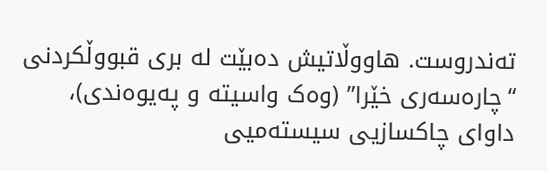تەندروست. هاووڵاتیش دەبێت لە بری قبووڵکردنی “چارەسەری خێرا” (وەک واسیتە و پەیوەندی)، داوای چاکسازیی سیستەمیی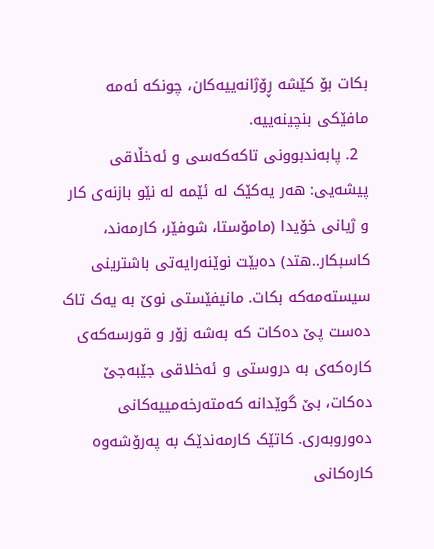بکات بۆ کێشە ڕۆژانەییەکان، چونکە ئەمە مافێکی بنچینەییە.
  2. پابەندبوونی تاکەکەسی و ئەخڵاقی پیشەیی: هەر یەکێک لە ئێمە لە نێو بازنەی کار و ژیانی خۆیدا (مامۆستا، شوفێر، کارمەند، کاسبکار..هتد) دەبێت نوێنەرایەتی باشترینی سیستەمەکە بکات. مانیفێستی نوێ بە یەک تاک دەست پێ دەکات کە بەشە زۆر و قورسەکەی کارەکەی بە دروستی و ئەخلاقی جێبەجێ دەکات، بێ گوێدانە کەمتەرخەمییەکانی دەوروبەری. کاتێک کارمەندێک بە پەرۆشەوە کارەکانی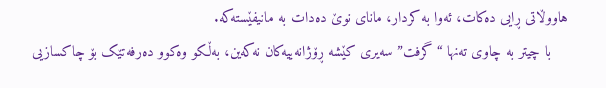هاووڵاتی ڕایی دەکات، ئەوا بە کردار، مانای نوێ دەدات بە مانیفێستەکە.
    با چیتر بە چاوی تەنها “گرفت” سەیری کێشە ڕۆژانەییەکان نەکەین، بەڵکو وەکوو دەرفەتێک بۆ چاکسازیی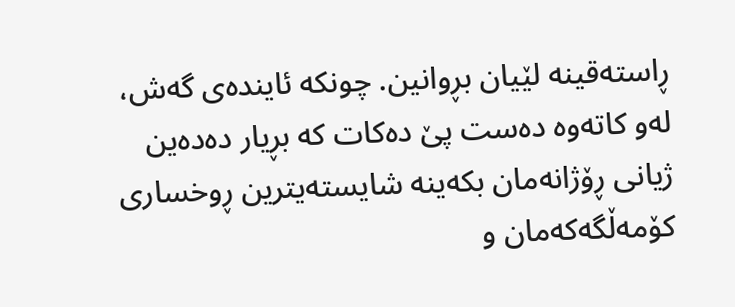ڕاستەقینە لێیان بڕوانین. چونکە ئایندەی گەش، لەو کاتەوە دەست پێ دەکات کە بڕیار دەدەین ژیانی ڕۆژانەمان بکەینە شایستەیترین ڕوخساری کۆمەڵگەکەمان و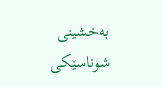بەخشینی شوناسێكی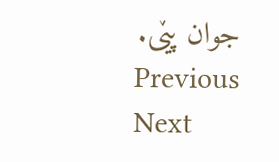جوان پێی.
Previous
Next